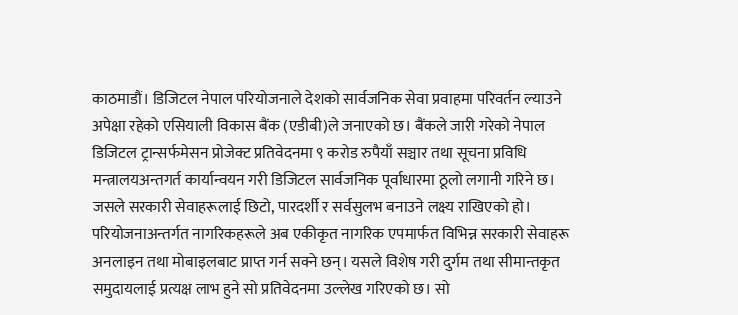काठमाडौं। डिजिटल नेपाल परियोजनाले देशको सार्वजनिक सेवा प्रवाहमा परिवर्तन ल्याउने अपेक्षा रहेको एसियाली विकास बैंक (एडीबी)ले जनाएको छ। बैंकले जारी गरेको नेपाल डिजिटल ट्रान्सर्फमेसन प्रोजेक्ट प्रतिवेदनमा ९ करोड रुपैयाँ सञ्चार तथा सूचना प्रविधि मन्त्रालयअन्तगर्त कार्यान्वयन गरी डिजिटल सार्वजनिक पूर्वाधारमा ठूलो लगानी गरिने छ। जसले सरकारी सेवाहरूलाई छिटो, पारदर्शी र सर्वसुलभ बनाउने लक्ष्य राखिएको हो।
परियोजनाअन्तर्गत नागरिकहरूले अब एकीकृत नागरिक एपमार्फत विभिन्न सरकारी सेवाहरू अनलाइन तथा मोबाइलबाट प्राप्त गर्न सक्ने छन्। यसले विशेष गरी दुर्गम तथा सीमान्तकृत समुदायलाई प्रत्यक्ष लाभ हुने सो प्रतिवेदनमा उल्लेख गरिएको छ। सो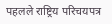पहलले राष्ट्रिय परिचयपत्र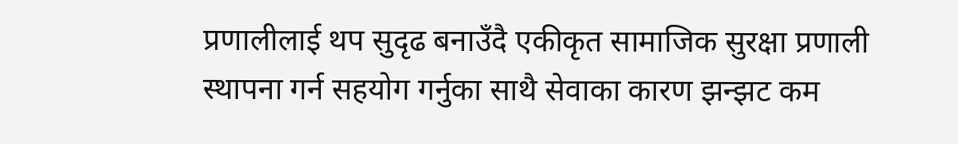प्रणालीलाई थप सुदृढ बनाउँदै एकीकृत सामाजिक सुरक्षा प्रणाली स्थापना गर्न सहयोग गर्नुका साथै सेवाका कारण झन्झट कम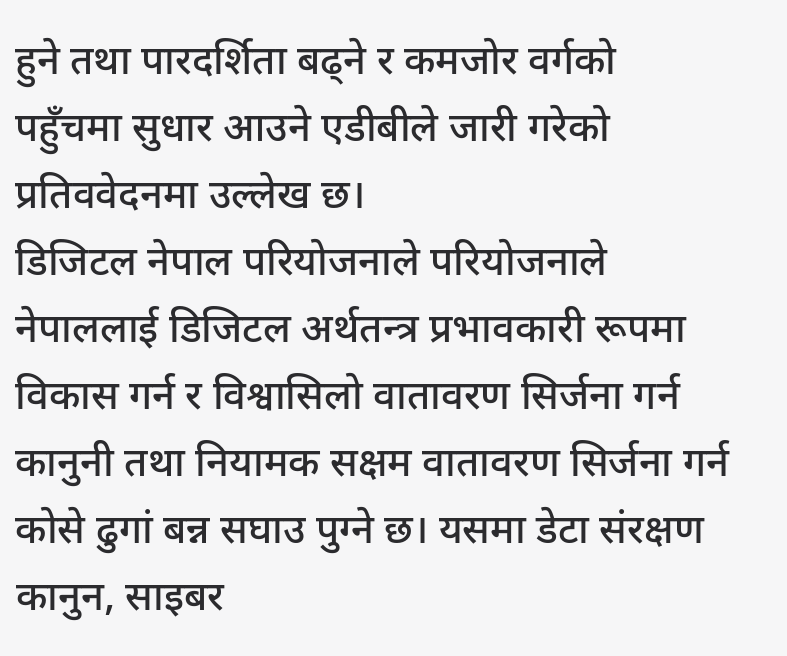हुने तथा पारदर्शिता बढ्ने र कमजोर वर्गको पहुँचमा सुधार आउने एडीबीले जारी गरेको प्रतिववेदनमा उल्लेख छ।
डिजिटल नेपाल परियोजनाले परियोजनाले नेपाललाई डिजिटल अर्थतन्त्र प्रभावकारी रूपमा विकास गर्न र विश्वासिलो वातावरण सिर्जना गर्न कानुनी तथा नियामक सक्षम वातावरण सिर्जना गर्न कोसे ढुगां बन्न सघाउ पुग्ने छ। यसमा डेटा संरक्षण कानुन, साइबर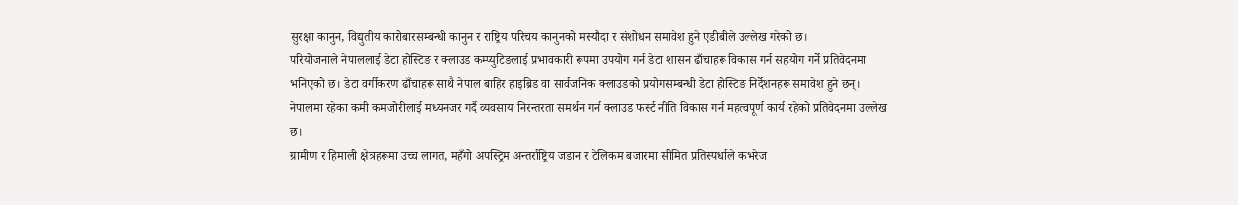सुरक्षा कानुन, विद्युतीय कारोबारसम्बन्धी कानुन र राष्ट्रिय परिचय कानुनको मस्यौदा र संशोधन समावेश हुने एडीबीले उल्लेख गरेको छ।
परियोजनाले नेपाललाई डेटा होस्टिङ र क्लाउड कम्प्युटिङलाई प्रभावकारी रूपमा उपयोग गर्न डेटा शासन ढाँचाहरू विकास गर्न सहयोग गर्ने प्रतिवेदनमा भनिएको छ। डेटा वर्गीकरण ढाँचाहरू साथै नेपाल बाहिर हाइब्रिड वा सार्वजनिक क्लाउडको प्रयोगसम्बन्धी डेटा होस्टिङ निर्देशनहरू समावेश हुने छन्। नेपालमा रहेका कमी कमजोरीलाई मध्यनजर गर्दै व्यवसाय निरन्तरता समर्थन गर्न क्लाउड फर्स्ट नीति विकास गर्न महत्वपूर्ण कार्य रहेको प्रतिवेदनमा उल्लेख छ।
ग्रामीण र हिमाली क्षेत्रहरूमा उच्च लागत, महँगो अपस्ट्रिम अन्तर्राष्ट्रिय जडान र टेलिकम बजारमा सीमित प्रतिस्पर्धाले कभरेज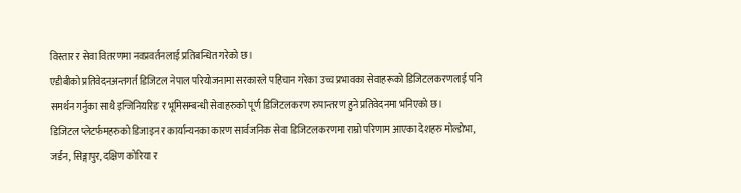विस्तार र सेवा वितरणमा नवप्रवर्तनलाई प्रतिबन्धित गरेको छ।
एडीबीको प्रतिवेदनअन्तगर्त डिजिटल नेपाल परियोजनामा सरकारले पहिचान गरेका उच्च प्रभावका सेवाहरूको डिजिटलकरणलाई पनि समर्थन गर्नुका साथै इन्जिनियरिङ र भूमिसम्बन्धी सेवाहरुको पूर्ण डिजिटलकरण रुपान्तरण हुने प्रतिवेदनमा भनिएको छ।
डिजिटल प्लेटर्फमहरुको डिजाइन र कार्यान्यनका कारण सार्वजनिक सेवा डिजिटलकरणमा राम्रो परिणाम आएका देशहरु मोल्डोभा, जर्डन, सिङ्गापुर, दक्षिण कोरिया र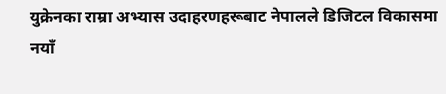युक्रेनका राम्रा अभ्यास उदाहरणहरूबाट नेपालले डिजिटल विकासमा नयाँ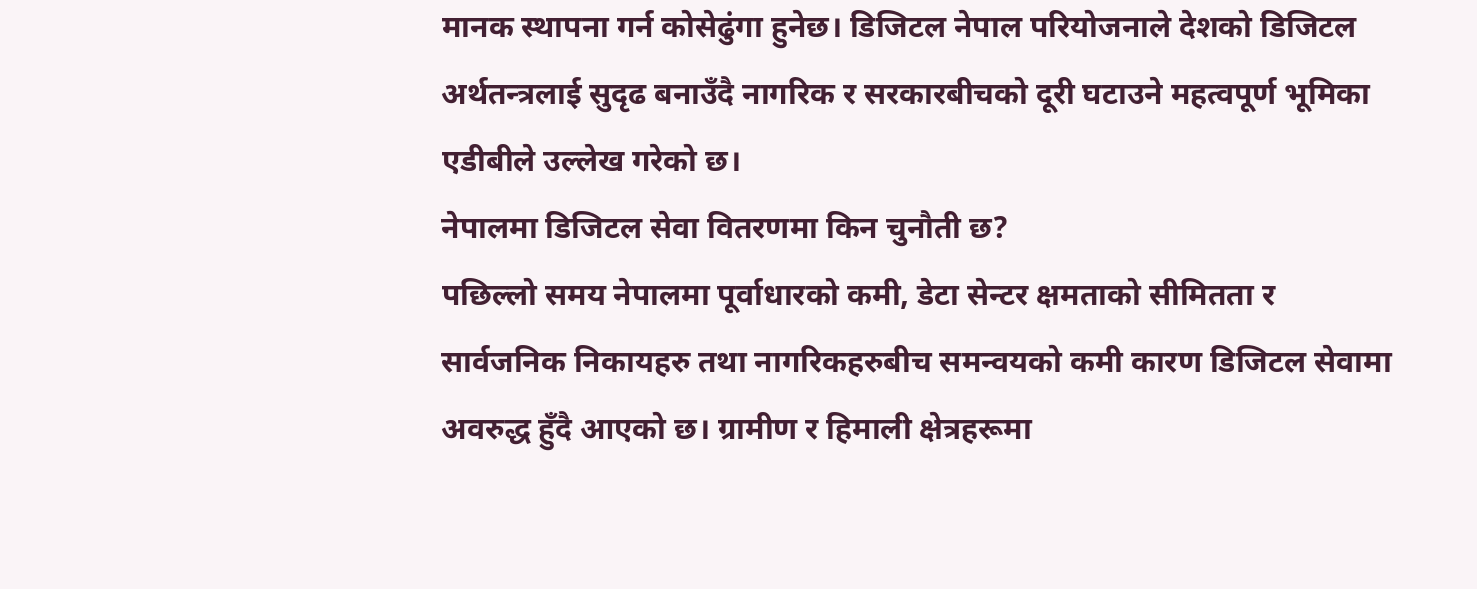मानक स्थापना गर्न कोसेढुंगा हुनेछ। डिजिटल नेपाल परियोजनाले देशको डिजिटल अर्थतन्त्रलाई सुदृढ बनाउँदै नागरिक र सरकारबीचको दूरी घटाउने महत्वपूर्ण भूमिका एडीबीले उल्लेख गरेको छ।
नेपालमा डिजिटल सेवा वितरणमा किन चुनौती छ?
पछिल्लो समय नेपालमा पूर्वाधारको कमी, डेटा सेन्टर क्षमताको सीमितता र सार्वजनिक निकायहरु तथा नागरिकहरुबीच समन्वयको कमी कारण डिजिटल सेवामा अवरुद्ध हुँदै आएको छ। ग्रामीण र हिमाली क्षेत्रहरूमा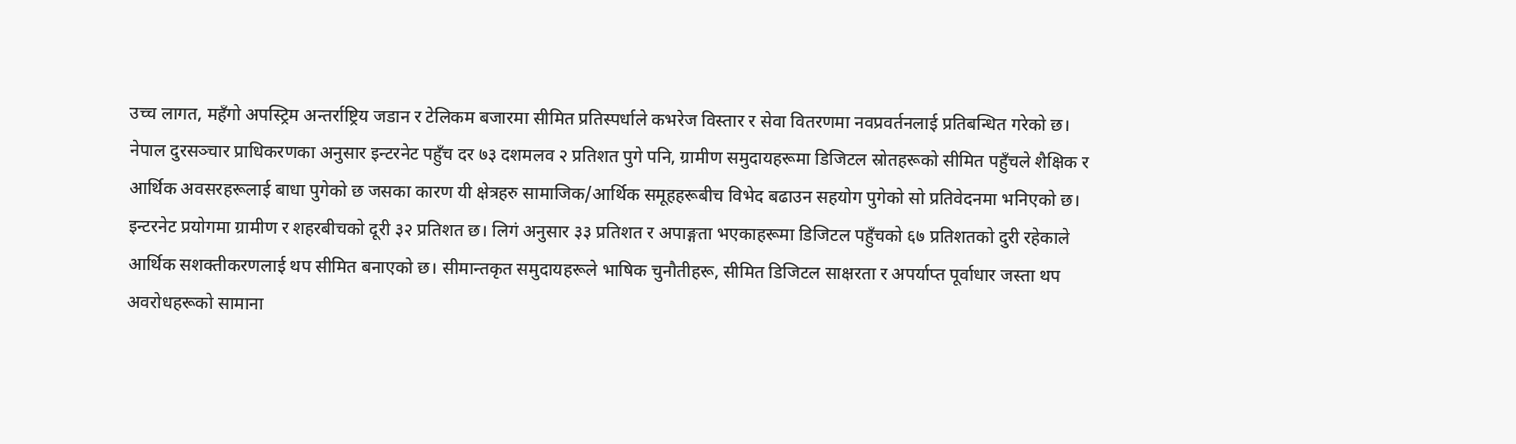उच्च लागत, महँगो अपस्ट्रिम अन्तर्राष्ट्रिय जडान र टेलिकम बजारमा सीमित प्रतिस्पर्धाले कभरेज विस्तार र सेवा वितरणमा नवप्रवर्तनलाई प्रतिबन्धित गरेको छ।
नेपाल दुरसञ्चार प्राधिकरणका अनुसार इन्टरनेट पहुँच दर ७३ दशमलव २ प्रतिशत पुगे पनि, ग्रामीण समुदायहरूमा डिजिटल स्रोतहरूको सीमित पहुँचले शैक्षिक र आर्थिक अवसरहरूलाई बाधा पुगेको छ जसका कारण यी क्षेत्रहरु सामाजिक/आर्थिक समूहहरूबीच विभेद बढाउन सहयोग पुगेको सो प्रतिवेदनमा भनिएको छ।
इन्टरनेट प्रयोगमा ग्रामीण र शहरबीचको दूरी ३२ प्रतिशत छ। लिगं अनुसार ३३ प्रतिशत र अपाङ्गता भएकाहरूमा डिजिटल पहुँचको ६७ प्रतिशतको दुरी रहेकाले आर्थिक सशक्तीकरणलाई थप सीमित बनाएको छ। सीमान्तकृत समुदायहरूले भाषिक चुनौतीहरू, सीमित डिजिटल साक्षरता र अपर्याप्त पूर्वाधार जस्ता थप अवरोधहरूको सामाना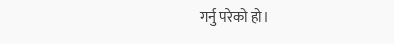गर्नु परेको हो।